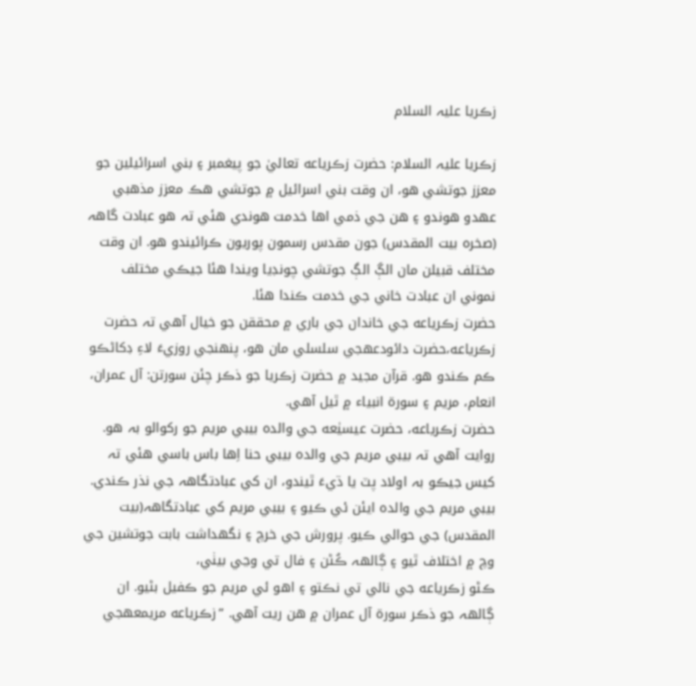زڪريا عليہ السلام

زڪريا عليہ السلام: حضرت زڪرياعه تعاليٰ جو پيغمبر ۽ بني اسرائيلين جو معزز جوتشي هو، ان وقت بني اسرائيل ۾ جوتشي هڪ معزز مذهبي عهدو هوندو ۽ هن جي ذمي اها خدمت هوندي هئي تہ هو عبادت گاھہ (صخره بيت المقدس) جون مقدس رسمون پوريون ڪرائيندو هو. ان وقت مختلف قبيلن مان الڳ الڳ جوتشي چونڊيا ويندا هئا جيڪي مختلف نموني ان عبادت خاني جي خدمت ڪندا هئا.
حضرت زڪرياعه جي خاندان جي باري ۾ محققن جو خيال آهي تہ حضرت زڪرياعه،حضرت دائودعهجي سلسلي مان هو، پنھنجي روزيءَ لاءِ ڊکاڻڪو ڪم ڪندو هو. قرآن مجيد ۾ حضرت زڪريا جو ذڪر چئن سورتن: آل عمران، انعام، مريم ۽ سورة انبياء ۾ ٿيل آهي.
حضرت زڪرياعه، حضرت عيسيٰعه جي والدہ بيبي مريم جو رکوالو بہ هو. روايت آهي تہ بيبي مريم جي والدہ بيبي حنا اِها باس باسي هئي تہ کيس جيڪو بہ اولاد پٽ يا ڌيءَ ٿيندو، ان کي عبادتگاھہ جي نذر ڪندي. بيبي مريم جي والدہ ايئن ئي ڪيو ۽ بيبي مريم کي عبادتگاھہ(بيت المقدس) جي حوالي ڪيو. پرورش جي خرچ ۽ نگهداشت بابت جوتشين جي وچ ۾ اختلاف ٿيو ۽ ڳالھہ ڪُڻن ۽ فال تي وڃي بيٺي،
ڪڻو زڪرياعه جي نالي تي نڪتو ۽ اهو ئي مريم جو ڪفيل بڻيو. ان ڳالھہ جو ذڪر سورة آل عمران ۾ هن ريت آهي. ”زڪرياعه مريمعهجي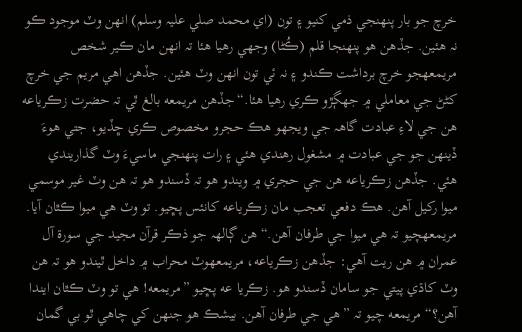خرچ جو بار پنھنجي ذمي کنيو ۽ تون (اي محمد صلي عليہ وسلم) انهن وٽ موجود ڪو نہ هئين. جڏهن هو پنهنجا قلم (ڪُڻا) وجهي رهيا هئا تہ انهن مان ڪير شخص مريمعهجو خرچ برداشت ڪندو ۽ نہ ئي تون انهن وٽ هئين. جڏهن اهي مريم جي خرچ کڻڻ جي معاملي ۾ جهڳڙو ڪري رهيا هئا.“جڏهن مريمعه بالغ ٿي تہ حضرت زڪرياعه هن جي لاءِ عبادت گاھہ جي ويجهو هڪ حجرو مخصوص ڪري ڇڏيو، جتي هوءَ ڏينهن جو جي عبادت ۾ مشغول رهندي هئي ۽ رات پنھنجي ماسيءَ وٽ گذاريندي هئي. جڏهن زڪرياعه هن جي حجري ۾ ويندو هو تہ ڏسندو هو تہ هن وٽ غير موسمي ميوا رکيل آهن. هڪ دفعي تعجب مان زڪرياعه کانئس پڇيو. تو وٽ هي ميوا ڪٿان آيا. مريمعهچيو تہ هي ميوا جي طرفان آهن.“ هن ڳالھہ جو ذڪر قرآن مجيد جي سورة آل عمران ۾ هن ريت آهي: جڏهن زڪرياعه، مريمعهوٽ محراب ۾ داخل ٿيندو هو تہ هن وٽ کاڌي پيتي جو سامان ڏسندو هو. زڪريا عه پڇيو ”مريمعه! هي تو وٽ ڪٿان ايندا آهن؟“ مريمعه چيو تہ ”هي جي طرفان آهن. بيشڪ هو جنهن کي چاهي ٿو بي گمان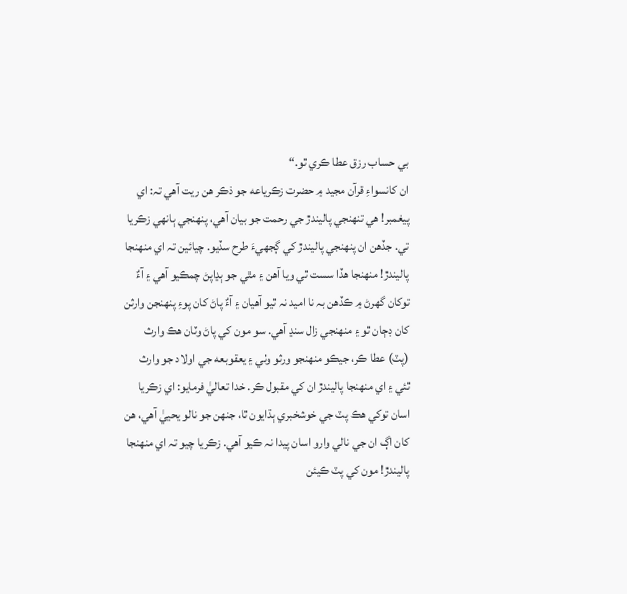بي حساب رزق عطا ڪري ٿو.“
ان کانسواءِ قرآن مجيد ۾ حضرت زڪرياعه جو ذڪر هن ريت آهي تہ: اي پيغمبر! هي تنھنجي پاليندڙ جي رحمت جو بيان آهي، پنھنجي ٻانهي زڪريا تي. جڏهن ان پنھنجي پاليندڙ کي ڳجهيءَ طرح سڏيو. چيائين تہ اي منهنجا پاليندڙ! منهنجا هڏا سست ٿي ويا آهن ۽ مٿي جو ٻڍاپڻ چمڪيو آهي ۽ آءٌ توکان گهرڻ ۾ ڪڏهن بہ نا اميد نہ ٿيو آهيان ۽ آءٌ پاڻ کان پوءِ پنهنجن وارثن کان ڊڄان ٿو ۽ منهنجي زال سنڍ آهي. سو مون کي پاڻ وٽان هڪ وارث (پٽ) عطا ڪر، جيڪو منهنجو ورثو وٺي ۽ يعقوبعه جي اولاد جو وارث ٿئي ۽ اي منهنجا پاليندڙ ان کي مقبول ڪر. خدا تعاليٰ فرمايو: اي زڪريا اسان توکي هڪ پٽ جي خوشخبري ٻڌايون ٿا، جنهن جو نالو يحييٰ آهي، هن کان اڳ ان جي نالي وارو اسان پيدا نہ ڪيو آهي. زڪريا چيو تہ اي منهنجا پاليندڙ! مون کي پٽ ڪيئن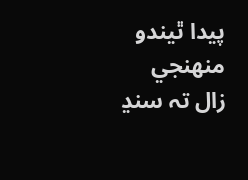پيدا ٿيندو منهنجي زال تہ سنڍ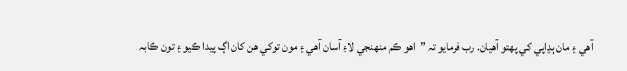آهي ۽ مان ٻڍاپي کي پهتو آهيان. رب فرمايو تہ ”اهو ڪم منهنجي لاءِ آسان آهي ۽ مون توکي هن کان اڳ پيدا ڪيو ۽ تون ڪابہ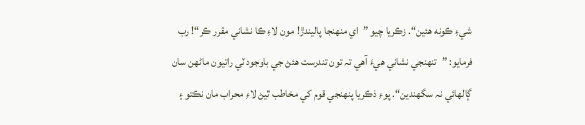شيءِ ڪونه هئين“. زڪريا چيو ”اي منهنجا پاليندڙ! مون لاءِ ڪا نشاني مقرر ڪر“! رب فرمايو: ”تنھنجي نشاني هيءَ آهي تہ تون تندرست هئڻ جي باوجود ٽي راتيون ماڻهن سان ڳالهائي نہ سگهندين“. پوءِ ذڪريا پنھنجي قوم کي مخاطب ٿيڻ لاءِ محراب مان نڪتو ۽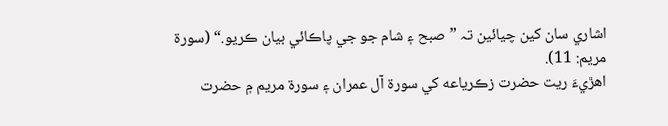اشاري سان کين چيائين تہ ”صبح ۽ شام جو جي پاڪائي بيان ڪريو.“ (سورة مريم: 11).
اهڙيءَ ريت حضرت زڪرياعه کي سورة آل عمران ۽ سورة مريم ۾ حضرت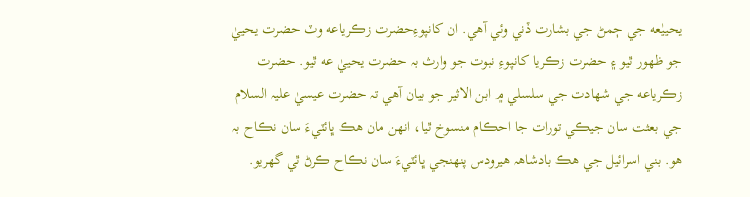يحييٰعه جي ڄمڻ جي بشارت ڏني وئي آهي. ان کانپوءِحضرت زڪرياعه وٽ حضرت يحييٰ جو ظھور ٿيو ۽ حضرت زڪريا کانپوءِ نبوت جو وارث بہ حضرت يحييٰ عه ٿيو. حضرت زڪرياعه جي شهادت جي سلسلي ۾ ابن الاثير جو بيان آهي تہ حضرت عيسيٰ عليہ السلام جي بعثت سان جيڪي تورات جا احڪام منسوخ ٿيا، انهن مان هڪ ڀائٽيءَ سان نڪاح بہ هو. بني اسرائيل جي هڪ بادشاھہ هيرودس پنھنجي ڀائٽيءَ سان نڪاح ڪرڻ ٿي گهريو.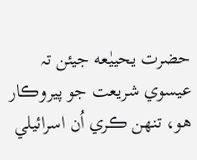حضرت يحييٰعه جيئن تہ عيسوي شريعت جو پيروڪار هو، تنهن ڪري اُن اسرائيلي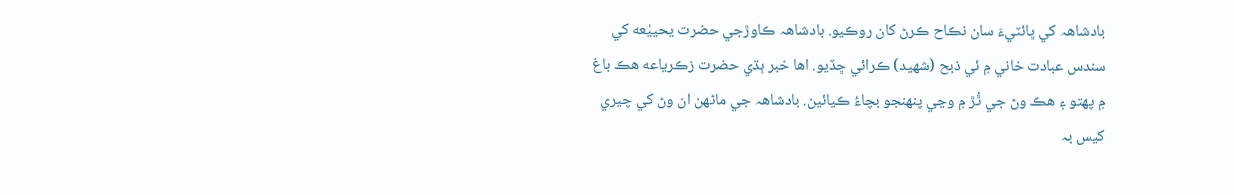بادشاھہ کي ڀائٽيءَ سان نڪاح ڪرڻ کان روڪيو. بادشاھہ ڪاوڙجي حضرت يحييٰعه کي سندس عبادت خاني ۾ ئي ذبح (شھيد) ڪرائي ڇڏيو. اها خبر ٻڌي حضرت زڪرياعه هڪ باغ ۾ پهتو ۽ هڪ وڻ جي ٿُڙ ۾ وڃي پنهنجو بچاءُ ڪيائين. بادشاھہ جي ماڻهن ان وڻ کي چيري کيس بہ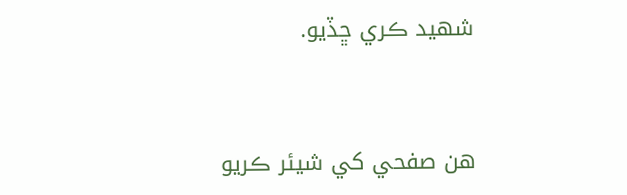شھيد ڪري ڇڏيو.


هن صفحي کي شيئر ڪريو